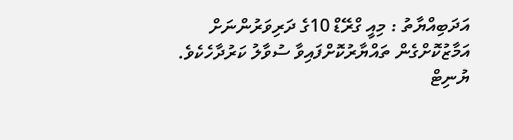އަދަބިއްޔާތު : މިއީ ގްރޭޑް 10ގެ ދަރިވަރުންނަށް އަމާޒުކޮށްގެން ތައްޔާރުކޮށްފައިވާ ސުވާލު ކަރުދާހެކެވެ.
ޔުނިޓް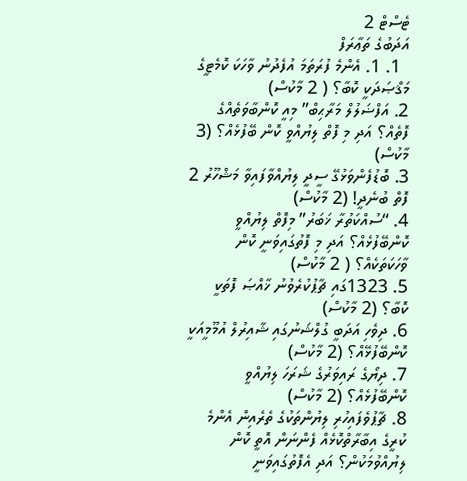ޓެސްޓް 2
އަދަބުގެ ތަޢާރަފް
  1. 1. އެންމެ ފުރަތަމަ އުފެދުނު ވާހަކަ ކޮމެޓީގެ މަޤްޞަދަކީ ކޮބާ؟ ( 2 މާކުސް)
2. އަފްޟަލުލް މަރާޙިބް” މިއީ ކޮންބާވަތެއްގެ ފޮތެއް؟ އަދި މި ފޮތް ލިޔުއްވީ ކޮން ބޭފުޅެއް؟ (3 މާކުސް)
3. ބޮޑުފެންވަޅުގޭ ސީދީ ލިޔުއްވާފައިވާ މަޝްހޫރު 2 ފޮތް ބުނެދީ! (2 މާކުސް)
4. “ސުއްކަތުރާ ޚަބަރު” މިފޮތް ލިޔުއްވީ ކޮންބޭފުޅެއް؟ އަދި މި ފޮތުގައިވަނީ ކޮން ވާހަކަތަކެއް؟ ( 2 މާކުސް)
5. 1323ގައި ޗާޕުކުރެވުނު ޚާއްޞަ ފޮތަކީ ކޮބާ؟ (2 މާކުސް)
6. ދިވެހި އަދަބީ ގުލްޝަނުގައި ޝާއިރުލް އުމޫމީއަކީ ކޮންބޭފުޅޭއް؟ (2 މާކުސް)
7. ދިޔޯގެ ރައިވަރުގެ ޝަރަހަ ލިޔުއްވީ ކޮންބޭފުޅެއް؟ (2 މާކުސް)
8. ޗާޕުވެފައިހުރި ލިޔުންތަކުގެ ތެރެއިން އެންމެ ކުރީގެ އިބާރާތްކޮޅެއް ފެންނަން އޮތީ ކޮން ލިޔުއްވުމަކުން؟ އަދި އެފޮތުގައިވަނީ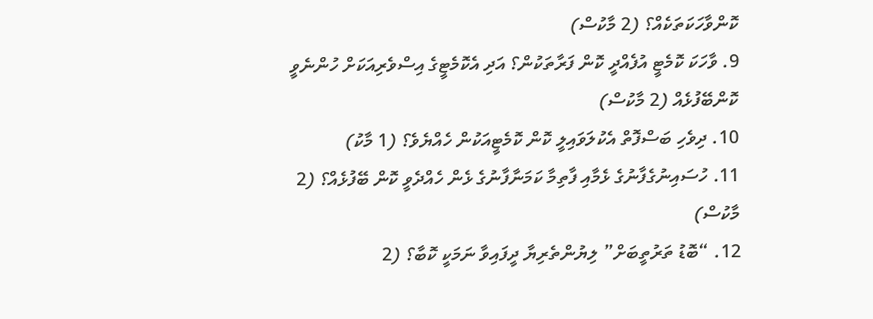ކޮންވާހަކަތަކެއް؟ (2 މާކުސް)
9. ވާހަކަ ކޮމެޓީ އުފެއްދީ ކޮން ފަރާތަކުން؟ އަދި އެކޮމެޓީގެ އިސްވެރިއަކަށް ހުންނެވީ ކޮންބޭފުޅެއް (2 މާކުސް)
10. ދިވެހި ބަސްފޮތް އެކުލަވައިލީ ކޮން ކޮމެޓީއަކުން ހެއްޔެވެ؟ (1 މާކު)
11. ހުސައިނުގެފާނުގެ ޅެމާއި ފާތިމާ ކަމަނާފާނުގެ ޅެން ހެއްދެވީ ކޮން ބޭފުޅެއް؟ (2 މާކުސް)
12. “ބޮޑު ތަރުތީބަށް” ލިޔުންތެރިޔާ ދީފައިވާ ނަމަކީ ކޮބާ؟ (2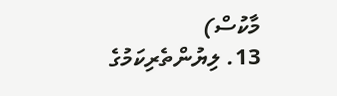މާކުސް)
13. ލިޔުންތެރިކަމުގެ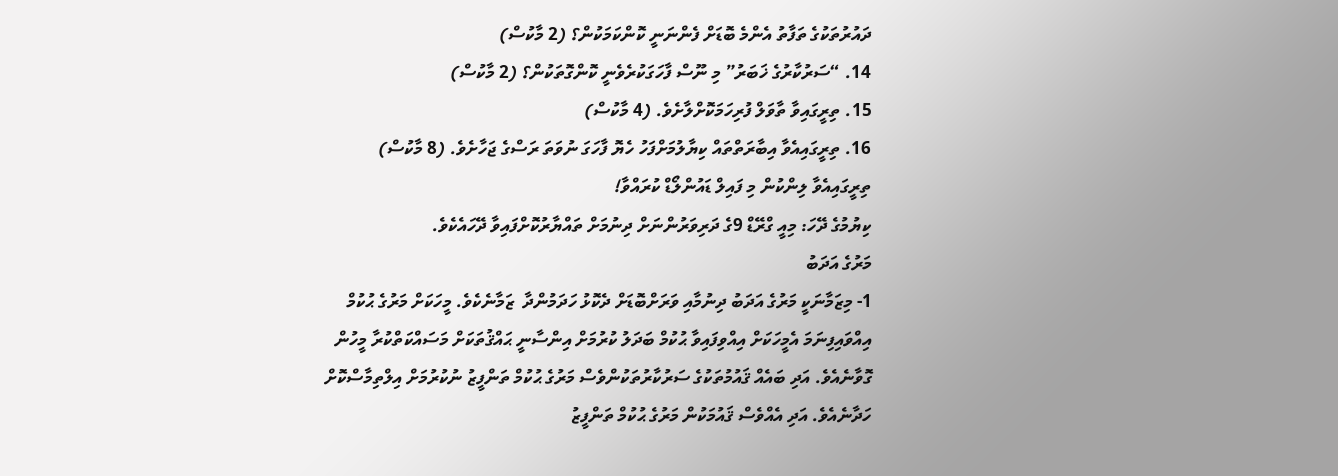ދައުރުތަކުގެ ތަފާތު އެންމެ ބޮޑަށް ފެންނަނީ ކޮންކަމަކުން؟ (2 މާކުސް)
14. “ސަރުކާރުގެ ޚަބަރު” މި ނޫސް ފާހަގަކުރެވެނީ ކޮންގޮތަކުން؟ (2 މާކުސް)
15. ތިރީގައިވާ ތާވަލް ފުރިހަމަކޮށްލާށެވެ. (4 މާކުސް)
16. ތިރީގައިއެވާ އިބާރަތްތައް ކިޔާލުމަށްފަހު ހެޔޮ ފާހަގަ ނުވަތަ ރަސްގެ ޖަހާށެވެ. (8 މާކުސް)
ތިރީގައިއެވާ ލިންކުން މި ފައިލް ޑައުންލޯޑް ކުރައްވާ!
ކިޔުމުގެ ދޭހަ: މިއީ ގްރޭޑް 9ގެ ދަރިވަރުންނަށް ދިނުމަށް ތައްޔާރުކޮށްފައިވާ ދޭހައެކެވެ.
މަރުގެ އަދަބު
1- މިޒަމާނަކީ މަރުގެ އަދަބު ދިނުމާއި ވަރަށްބޮޑަށް ދެކޮޅު ހަދަމުންދާ  ޒަމާނެކެވެ. މީހަކަށް މަރުގެ ޙުކުމް އިއްވައިފިނަމަ އެމީހަކަށް އިއްވިފައިވާ ޙުކުމް ބަދަލު ކުރުމަށް އިންސާނީ ޙައްޤުތަކަށް މަސައްކަތްކުރާ މީހުން ގޮވާނެއެވެ. އަދި ބައެއް ޤައުމުތަކުގެ ސަރުކާރުތަކުންވެސް މަރުގެ ޙުކުމް ތަންފީޒު ނުކުރުމަށް އިލްތިމާސްކޮށް ހަދާނެއެވެ. އަދި އެއްވެސް ޤައުމަކުން މަރުގެ ޙުކުމް ތަންފީޒު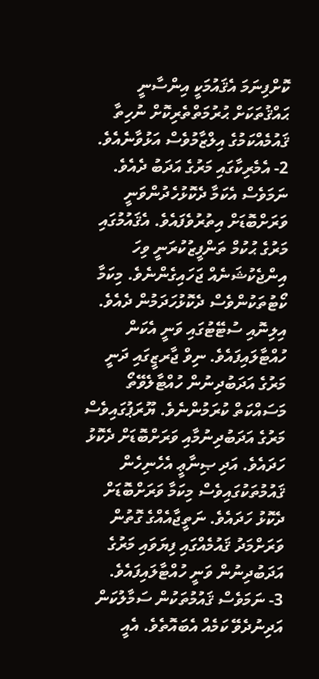ކޮށްފިނަމަ އެޤައުމަކީ އިންސާނީ ޙައްޤުތަކަށް ޙުރުމަތްތެރިކޮށް ނުހިތާ ޤައުމެއްކަމުގެ އިލްޒާމުވެސް އަޅުވާނެއެވެ.
2- އެމެރިކާގައި މަރުގެ އަދަބު ދެއެވެ. ނަމަވެސް އެކަމާ ދެކޮޅުހެދުންވަނީ ވަރަށްބޮޑަށް އިތުރުވެފައެވެ. އެޤައުމުގައި މަރުގެ ޙުކުމް ތަންފީޒުކުރަނީ ވިހަ އިންޖެކުޝަނެއް ޖަހައިގެންނެވެ. މިކަމާ ކޯޓުތަކުންވެސް ދެކޮޅުހަދަމުން ދެއެވެ. އިލިނޮއި ސުޓޭޓުގައި ވަނީ އެކަން ހުއްޓާލައިފައެވެ. ނިވް ޖާރޒީގައި ދަނީ މަރުގެ އަދަބުދިނުން ހުއްޓާލެވޭތޯ މަސައްކަތް ކުރަމުންނެވެ. ޔޫރަޕުގައިވެސް މަރުގެ އަދަބުދިނުމާއި ވަރަށްބޮޑަށް ދެކޮޅު ހަދައެވެ. އަދި ޞިނާޢީ އެހެނިހެން ޤައުމުތަކުގައިވެސް މިކަމާ ވަރަށްބޮޑަށް ދެކޮޅު ހަދައެވެ. ނަތީޖާއެއްގެ ގޮތުން ވަރަށްމަދު ޤައުމެއްގައި ފިޔަވައި މަރުގެ އަދަބުދިނުން ވަނީ ހުއްޓާލައިފައެވެ.
3- ނަމަވެސް ޤައުމުތަކުން ސަމާލުކަން އަދިނުދެވޭ ކަމެއް އެބައޮތެވެ. އެއީ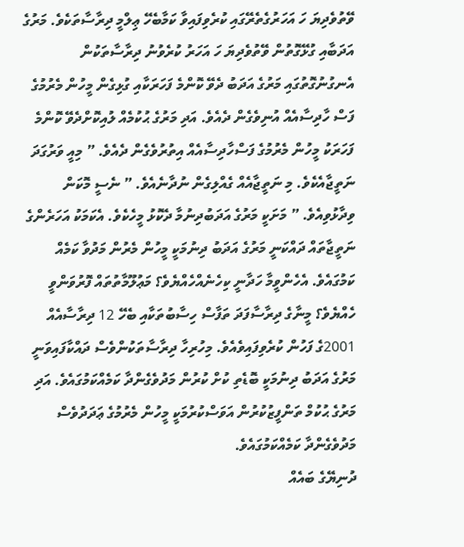ވޭތުވެދިޔަ ހަ އަހަރުގެތެރޭގައި ކުރެވިފައިވާ ކަމާބެހޭ ޢިލްމީ ދިރާސާތަކެވެ. މަރުގެ އަދަބާއި ގުޅޭގޮތުން ވޭތުވެދިޔަ ހަ އަހަރު ކުރެވުނު ދިރާސާތަކުން އެނގުނުގޮތުގައި މަރުގެ އަދަބު ދެވޭ ކޮންމެ ފަހަރަކާއި ގުޅިގެން މީހުން މެރުމުގެ ފަސް ހާދިސާއެއް އުނިވެގެން ދެއެވެ. އަދި މަރުގެ ޙުކުމެއް ލުއިކޮށްދެވޭ ކޮންމެ ފަހަރަކު މީހުން މެރުމުގެ ފަސްހާދިސާއެއް އިތުރުވެގެން ދެއެވެ. ” މިއީ ވަރުގަދަ ނަތީޖާއެކެވެ. މި ނަތީޖާއެއް ގެއްލިގެން ނުދާނެއެވެ. ” ނެސީ މޮކަން ވިދާޅުވިއެވެ. ” މަށަކީ މަރުގެ އަދަބުދިނުމާ ދެކޮޅު މީހެކެވެ. އެކަމަކު އަހަރެންގެ ނަތީޖާތައް ދައްކަނީ މަރުގެ އަދަބު ދިނުމަކީ މީހުން މެރުން މަދުވާ ކަމެއް ކަމުގައެވެ. އެހެންވީމާ ހަދާނީ ކިހެނެއްހެއްޔެވެ؟ މަޢުލޫމާތުތައް ފޮރުވަންވީ ހެއްޔެވެ؟ މީނާގެ ދިރާސާފަދަ ތަފާސް ހިސާބުތަކާއި ބެހޭ 12 ދިރާސާއެއް 2001ގެ ފަހުން ކުރެވިފައިވެއެވެ. މިހުރިހާ ދިރާސާތަކުންވެސް ދައްކާފައިވަނީ މަރުގެ އަދަބު ދިނުމަކީ ބޮޑެތި ކުށް ކުރުން މަދުވެގެންދާ ކަމެއްކަމުގައެވެ. އަދި މަރުގެ ޙުކުމް ތަންފީޒުކުރުން އަވަސްކުރުމަކީ މީހުން މެރުމުގެ ޢަދަދުވެސް މަދުވެގެންދާ ކަމެއްކަމުގައެވެ.
ދުނިޔޭގެ ބައެއް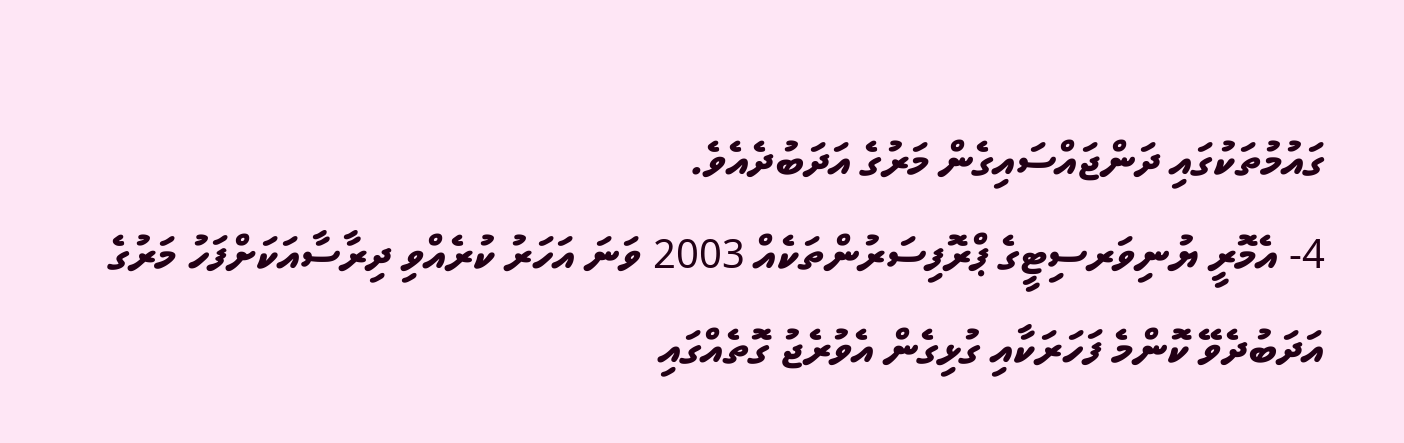ގައުމުތަކުގައި ދަންޖައްސައިގެން މަރުގެ އަދަބުދެއެވެ.
4- އެމޮރީ ޔުނިވަރސިޓީގެ ޕްރޮފިސަރުންތަކެއް 2003 ވަނަ އަހަރު ކުރެއްވި ދިރާސާއަކަށްފަހު މަރުގެ އަދަބުދެވޭ ކޮންމެ ފަހަރަކާއި ގުޅިގެން އެވުރެޖު ގޮތެއްގައި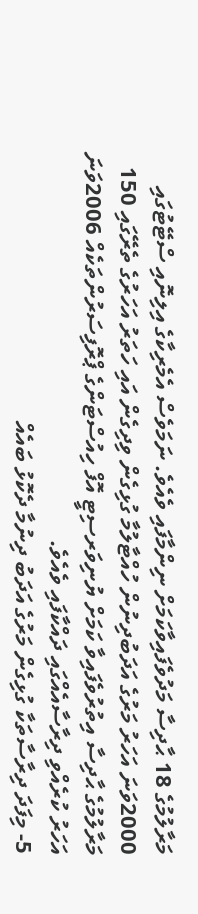މަރާލުމުގެ 18 ޙާދިސާ މަދުވެފައިވާކަމަށް ނިންމާފައި ވެއެވެ. ނަމަވެސް އެމެރިކާގެ އިލިނޮއި ސްޓޭޓުގައި 2000ވަނަ އަހަރު މަރުގެ އަދަބުދިނުން ހުއްޓާލުމާ ގުޅިގެން ވިދިގެން އައި ހަތަރު އަހަރުގެ ތެރޭގައި 150 މަރާލުމުގެ ޙާދިސާ އިތުރުވެފައިވާ ކަމަށް ޔުނިވަރސިޓީ އޮފް ހިއުސްޓަންގެ ޕްރޮފިސަރުންތަކެއް 2006ވަނަ އަހަރު ކުރެއްވި ދިރާސާއެއްގައި ދައްކާފައި ވެއެވެ.
5- މިފަދަ ދިރާސާތަކާ ގުޅިގެން މަރުގެ އަދަބު ދިނުމާ ދެކޮޅު ބައެއް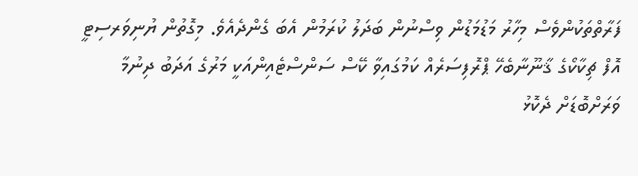ފަރާތްތަކުންވެސް މިހާރު މަޑުމަޑުން ވިސްނުން ބަދަލު ކުރަމުން އެބަ ގެންދެއެވެ. މިގޮތުން ޔުނިވަރސިޓީ އޮފް ޗިކާކޯގެ ޤާނޫނާބެހޭ ޕްރޮފިސަރެއް ކަމުގައިވާ ކޭސް ސަންސްޓެއިންއަކީ މަރުގެ އަދަބު ދިނުމާ ވަރަށްބޮޑަށް ދެކޮޅު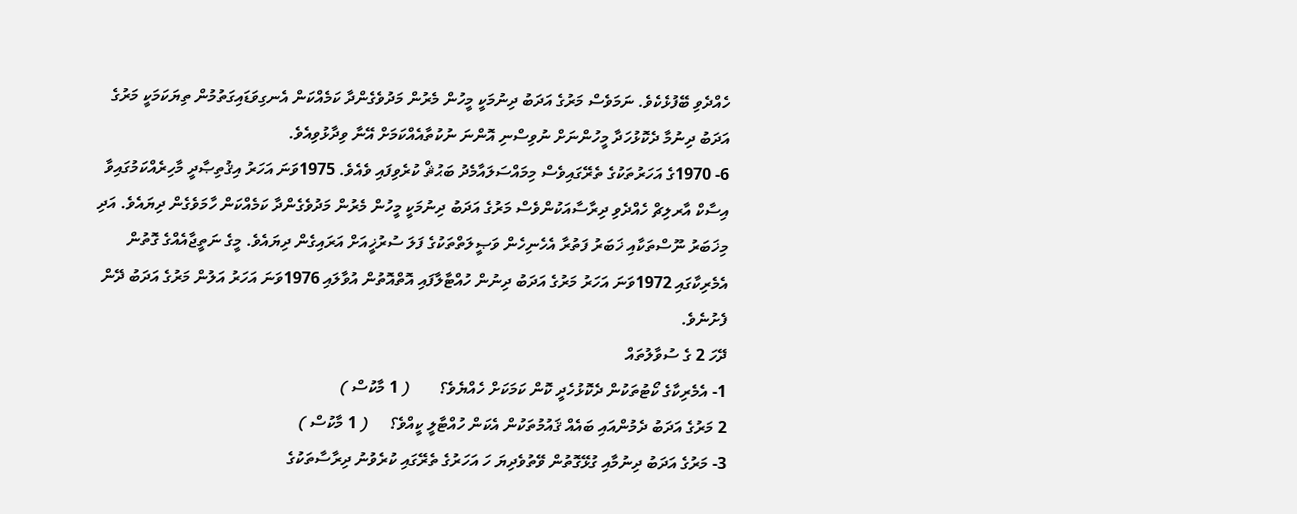ހެއްދެވި ބޭފުޅެކެވެ. ނަމަވެސް މަރުގެ އަދަބު ދިނުމަކީ މީހުން މެރުން މަދުވެގެންދާ ކަމެއްކަން އެނގިވަޑައިގަތުމުން ތިޔަކަމަކީ މަރުގެ އަދަބު ދިނުމާ ދެކޮޅުހަދާ މީހުންނަށް ނުވިސްނި އޮންނަ ނުކުތާއެއްކަމަށް އޭނާ ވިދާޅުވިއެވެ.
6- 1970ގެ އަހަރުތަކުގެ ތެރޭގައިވެސް މިމައްސަލައާމެދު ބަޙުޘް ކުރެވިފައި ވެއެވެ. 1975ވަނަ އަހަރު އިޤުތިޞާދީ މާހިރެއްކަމުގައިވާ އިސާކް އާރލިޗް ހެއްދެވި ދިރާސާއަކުންވެސް މަރުގެ އަދަބު ދިނުމަކީ މީހުން މެރުން މަދުވެގެންދާ ކަމެއްކަން ހާމަވެގެން ދިޔައެވެ. އަދި މިޚަބަރު ނޫސްތަކާއި ޚަބަރު ފަތުރާ އެހެނިހެން ވަޞީލަތްތަކުގެ ފަލަ ސުރުޚީއަށް އަރައިގެން ދިޔައެވެ. މީގެ ނަތީޖާއެއްގެ ގޮތުން އެމެރިކާގައި 1972ވަނަ އަހަރު މަރުގެ އަދަބު ދިނުން ހުއްޓާލާފައި އޮތްއޮތުން އުވާލައި 1976ވަނަ އަހަރު އަލުން މަރުގެ އަދަބު ދޭން ފެށުނެވެ.
ދޭހަ 2 ގެ ސުވާލުތައް
1- އެމެރިކާގެ ކޯޓުތަކުން ދެކޮޅުހެދީ ކޮން ކަމަކަށް ހެއްޔެވެ؟       ( 1 މާކުސް )
2 މަރުގެ އަދަބު ދެމުންއައި ބައެއް ޤައުމުތަކުން އެކަން ހުއްޓާލީ ކީއްވެ؟     ( 1 މާކުސް )
3- މަރުގެ އަދަބު ދިނުމާއި ގުޅޭގޮތުން ވޭތުވެދިޔަ ހަ އަހަރުގެ ތެރޭގައި ކުރެވުނު ދިރާސާތަކުގެ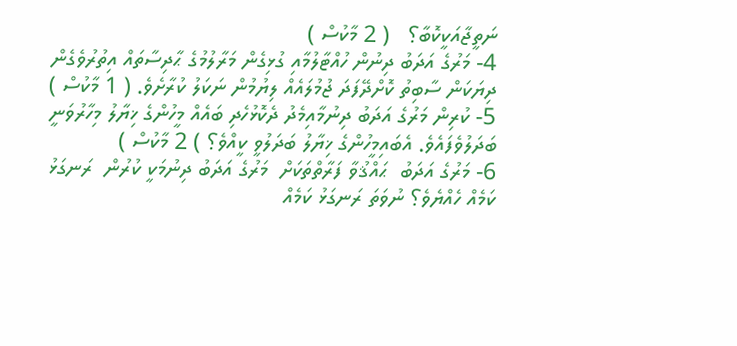ނަތީޖާއަކީކޮބާ؟   ( 2 މާކުސް )
4- މަރުގެ އަދަބު ދިނުން ހުއްޓާލުމާއި ގުޅިގެން މަރާލުމުގެ ޙާދިސާތައް އިތުރުވެގެން ދިޔަކަން ސާބިތު ކޮށްދޭފަދަ ޖުމުލައެއް ލިޔުމުން ނަކަލު ކުރާށެވެ. ( 1 މާކުސް )
5- ކުރިން މަރުގެ އަދަބު ދިނުމާއިމެދު ދެކޮޅުހެދި ބައެއް މީހުންގެ ޚިޔާލު މިހާރުވަނީ ބަދަލުވެފައެވެ. އެބައިމީހުންގެ ޚިޔާލު ބަދަލުވީ ކީއްވެ؟ ) 2 މާކުސް )
6- މަރުގެ އަދަބު  ޙައްޤުވާ ފަރާތްތަކަށް  މަރުގެ އަދަބު ދިނުމަކީ ކުރުން  ރަނގަޅު ކަމެއް ހެއްޔެވެ؟ ނުވަތަ ރަނގަޅު ކަމެއް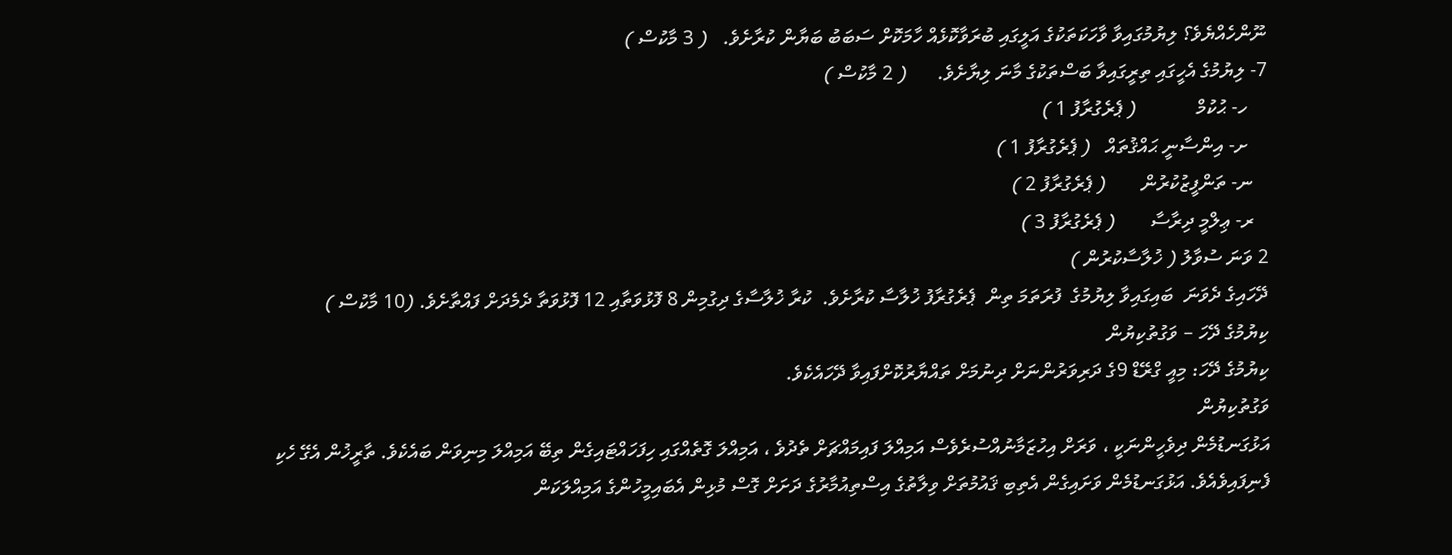ނޫންހެއްޔެވެ؟ ލިޔުމުގައިވާ ވާހަކަތަކުގެ އަލީގައި ބުރަވާކޮޅެއް ހާމަކޮށް ސަބަބު ބަޔާން ކުރާށެވެ.   ( 3 މާކުސް )
7- ލިޔުމުގެ އެހީގައި ތިރީގައިވާ ބަސްތަކުގެ މާނަ ލިޔާށެވެ.      ( 2 މާކުސް )
    ހ- ޙުކުމް            ( ޕެރެގުރާފު 1 )
    ށ- އިންސާނީ ޙައްޤުތައް   ( ޕެރެގުރާފު 1 )
   ނ- ތަންފީޒުކުރުން       ( ޕެރެގުރާފު 2 )
   ރ- ޢިލްމީ ދިރާސާ       ( ޕެރެގުރާފު 3 )
2 ވަނަ ސުވާލު ( ޚުލާސާކުރުން )
ދޭހައިގެ ދެވަނަ  ބައިގައިވާ ލިޔުމުގެ  ފުރަތަމަ ތިން  ޕެރެގުރާފު ޚުލާސާ ކުރާށެވެ.  ކުރާ ޚުލާސާގެ ދިގުމިން 8 ފޮޅުވަތާއި 12 ފޮޅުވަތާ ދެމެދަށް ފައްތާށެވެ. (10 މާކުސް )
ކިޔުމުގެ ދޭހަ – ވަގުތުކިޔުން
ކިޔުމުގެ ދޭހަ: މިއީ ގްރޭޑް 9ގެ ދަރިވަރުންނަށް ދިނުމަށް ތައްޔާރުކޮށްފައިވާ ދޭހައެކެވެ.
ވަގުތުކިޔުން
އަޅުގަނޑުމެން ދިވެހީންނަކީ ، ވަރަށް އިހުޒަމާނުއްސުރެވެސް އަމިއްލަ ފައިމައްޗަށް ތެދުވެ ، އަމިއްލަ ގޮތެއްގައި ހިފަހައްޓައިގެން ތިބޭ އަމިއްލަ މިނިވަން ބައެކެވެ. ތާރީޚުން އެގޭ ހެކި ފެނިފައިވެއެވެ. އަޅުގަނޑުމެން ވަށައިގެން އެތިބި ޤައުމުތަށް ވިލާތުގެ އިސްތިއުމާރުގެ ދަށަށް ގޮސް މުޅިން އެބައިމީހުންގެ އަމިއްލަކަން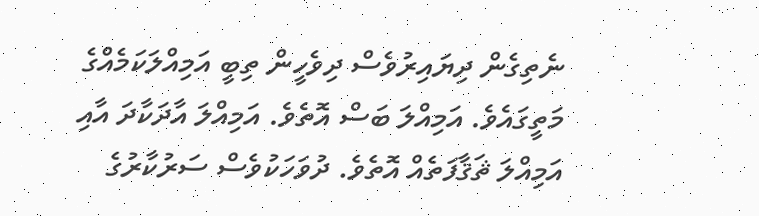ނެތިގެން ދިޔައިރުވެސް ދިވެހީން ތިބީ އަމިއްލަކަމެއްގެ މަތީގައެވެ. އަމިއްލަ ބަސް އޮތެވެ. އަމިއްލަ އާދަކާދަ އާއި އަމިއްލަ ޘަޤާފަތެއް އޮތެވެ. ދުވަހަކުވެސް ސަރުކާރުގެ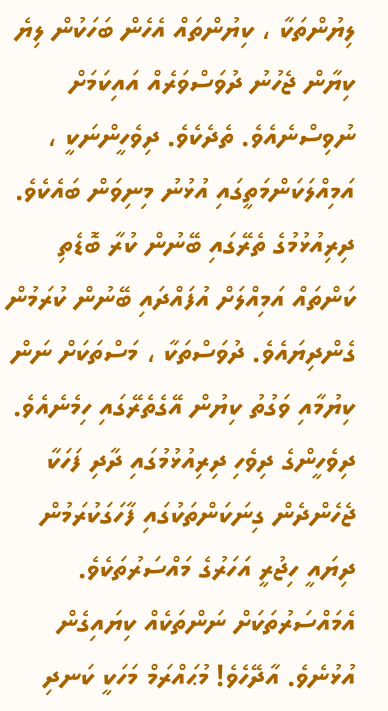ލިޔުންތަކާ ، ކިޔުންތައް އެހެން ބަހަކުން ލިޔެ ކިޔާން ޖެހުނު ދުވަސްވަރެއް އައިކަމަށް ނުވިސްނެއެވެ. ތެދެކެވެ. ދިވެހީންނަކީ ، އަމިއްލަކަންމަތީގައި އުޅުނު މިނިވަން ބައެކެވެ.
ދިރިއުޅުމުގެ ތެރޭގައި ބޭނުން ކުރާ ބޮޑެތި ކަންތައް އަމިއްލަށް އުފައްދައި ބޭނުން ކުރަމުން ގެންދިޔައެވެ. ދުވަސްތަކާ ، މަސްތަކަށް ނަން ކިޔުމާއި ވަގުތު ކިޔުން އޭގެތެރޭގައި ހިމެނެއެވެ.
ދިވެހީންގެ ދިވެހި ދިރިއުޅުމުގައި ދާދި ފަހަކާ ޖެހެންދެން ގިނަކަންތަކުގައި ފާހަގަކުރަމުން ދިޔައީ ހިޖުރީ އަހަރުގެ މައްސަރުތަކެވެ. އެމައްސަރުތަކަށް ނަންތަކެއް ކިޔައިގެން އުޅުނެވެ. އާދޭހެވެ! މުޙައްރަމް މަހަކީ ކަނދި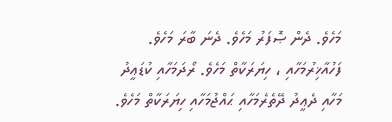މަހެވެ. ދެން ޞޮފަރު މަހެވެ. ދެނަ ބާރަ މަހެވެ. ފަހުއާޚިރުމަހާއި ، ހިޔަރަކާތް މަހެވެ. ރޯދަމަހާއި ކުޑަޢީދު މަހާއި ދެޢީދު ދޭތެރެމަހާއި ޙައްޖުމަހާއި ހިޔަރަކާތް މަހެވެ.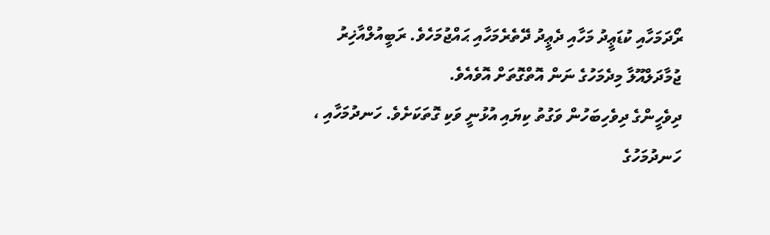ރޯދަމަހާއި ކުޑަޢީދު މަހާއި ދެޢީދު ދޭތެރެމަހާއި ޙައްޖުމަހެވެ. ރަބީއުލްއާޚިރު ޖުމާދަލްއޫލާ މިދެމަހުގެ ނަން އޮތްގޮތަށް އޮވެއެވެ.
ދިވެހީންގެ ދިވެހިބަހުން ވަގުތު ކިޔައި އުޅުނީ ވަކި ގޮތަކަށެވެ. ހަނދުމަހާއި ، ހަނދުމަހުގެ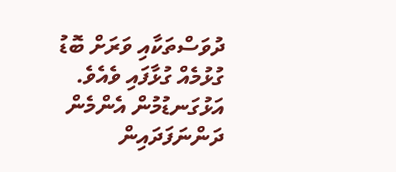ދުވަސްތަކާއި ވަރަށް ބޮޑު ގުޅުމެއް ގުޅާފައި ވެއެވެ. އަޅުގަނޑުމުން އެންމެން ދަންނަފަދައިން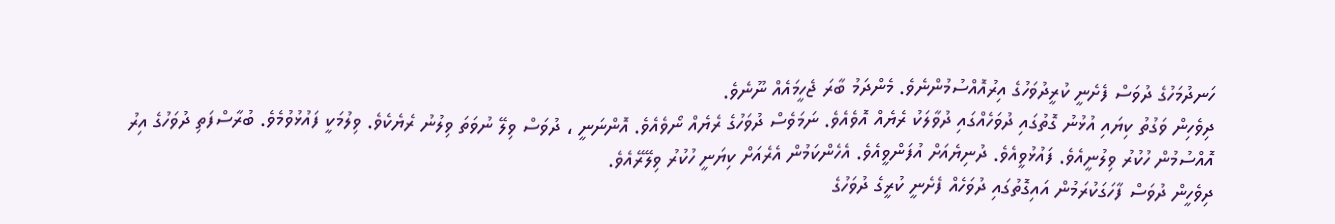ހަނދުމަހުގެ ދުވަސް ފެށެނީ ކުރީދުވަހުގެ އިރުއޮއްސުމުންނެވެ. މެންދަމު ބާރަ ޖެހީމައެއް ނޫނެވެ.
ދިވެހިން ވަގުތު ކިޔައި އުޅުނު ގޮތުގައި ދުވަހެއްގައި ދުވާލަކު ރެޔެއް އޮވެއެވެ. ނަމަވެސް ދުވަހުގެ ރެޔެއް ނޯވެއެވެ. އޮންނަނީ ، ދުވަސް ވިލޭ ނުވަތަ ވިލުނު ރެޔެކެވެ. ވިލުމަކީ ފައުޅުވުމެވެ. ބުރާސްފަތި ދުވަހުގެ އިރު އޮއްސުމުން ހުކުރު ވިލުނީއެވެ. ފައުޅުވީއެވެ. ދުނިޔެއަށް އުފަންވީއެވެ. އެހެންކަމުން އެރެއަށް ކިޔަނީ ހުކުރު ވިލޭރޭއެވެ.
ދިވެހީން ދުވަސް ފާހަގަކުރަމުން އައިގޮތުގައި ދުވަހެއް ފެށެނީ ކުރީގެ ދުވަހުގެ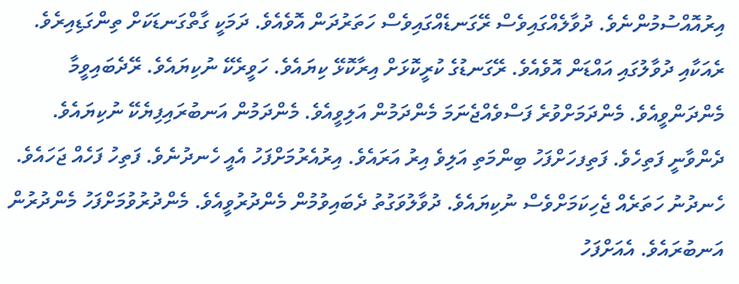އިރުއޮއްސުމުންނެވެ. ދުވާލެއްގައިވެސް ރޭގަނޑެއްގައިވެސް ހަތަރުދަން އޮވެއެވެ. ދަމަކީ ގާތްގަނޑަކަށް ތިންގަޑިއިރެވެ. ރެއަކާއި ދުވާލުގައި އައްޑަން އޮވެއެވެ. ރޭގަނޑުގެ ކުރީކޮޅަށް އިރާކޮޅޭ ކިޔައެވެ. ހަވީރެކޭ ނުކިޔައެވެ. ރޭދެބައިވީމާ މެންދަންވީއެވެ. މެންދަމަށްވުރެ ފަސްވެއްޖެނަމަ މެންދަމުން އަލިވީއެވެ. މެންދަމުން އަނބުރައިފިޔެކޭ ނުކިޔައެވެ. ދެންވާނީ ފަތިހެވެ. ފަތިފހަށްފަހު ބިންމަތި އަލިވެ އިރު އަރައެވެ. އިރުއެރުމަށްފަހު އެއީ ހެނދުނެވެ. ފަތިހު ފަހެއް ޖަހައެވެ. ހެނދުނު ހަތަރެއް ޖެހިކަމަށްވެސް ނުކިޔައެވެ. ދުވާލުވަގުތު ދެބައިވުމުން މެންދުރުވީއެވެ. މެންދުރުވުމަށްފަހު މެންދުރުން އަނބުރައެވެ. އެއަށްފަހު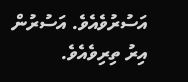އަސުރުވެއެވެ. އަސުރުން އިރު ތިރިވެއެވެ.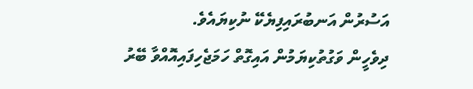އަސުރުން އަނބުރައިފިޔެކޭ ނުކިޔައެވެ.
ދިވެހީން ވަގުތުކިޔަމުން އައިގޮތް ހަމަޖެހިފައިއޮއްވާ ބޭރު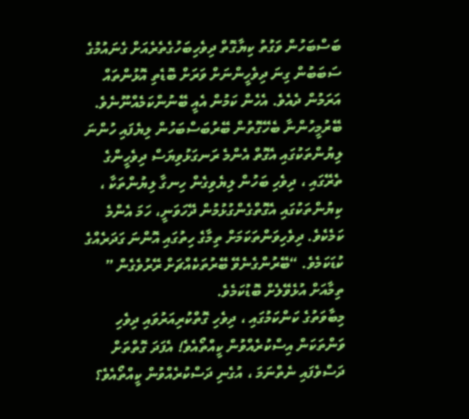ބަސްބަހުން ވަގުތު ކިޔާގޮތް ދިވެހިބަހުގެތެރެއަށް ގެނައުމުގެ ސަބަބުން ގިނަ ދިވެހީންނަށް ވަރަށް ބޮޑެތި އޮޅުންތައް އަރަމުން ދެއެވެ. އެހެން ކަމުން އެއީ ބޭނުންކަމެއްނޫނެވެ. ބޭރުމީހުންނާ ބެހޭގޮތުން ބޭރުބަސްބަހުން ލިޔެފައި ހުންނަ ލިޔުންތަކުގައި އެގޮތް އެންމެ ރަނގަޅުވިޔަސް ދިވެހީންގެ ތެރޭގައި ، ދިވެހި ބަހުން ލިޔެވިގެން ހިނގާ ލިޔުންތަކާ ، ކިޔުންތަކުގައި އެގޮތްގެންގުޅުމުން ދޭހަވަނީ، ހަމަ އެންމެ ކަމެކެވެ. ދިވެހިވަންތަކަމަށް ތިމާގެ ހިތުގައި އޮންނަ ގަދަރެއްގެ ކުޑަކަމެވެ. “ބޭރުންގެނެވޭ ބޭރުތަކެއްޗަށް ރޭރުވެގެން ” ތިމާއަށް އުޅެވޭލެށް ބޮޑުކަމެވެ.
މިބާވަތުގެ ކަންކަމުގައި ، ދިވެހި ގޮތްކުރިއަރުވައި ދިވެހި ވަންތަކަން އިސްކުރެއްވުން ކީއްތޯއެވެ! އެފަދަ ގޮތްތަށް ދަސްވެފައި ނެތްނަމަ ، އުގެނި ދަސްކުރެއްވުން ކީއްތޯއެވެ؟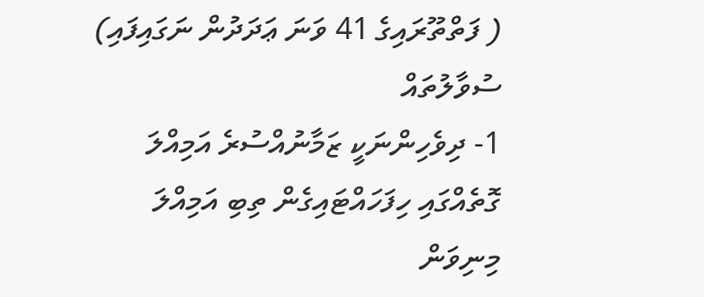( ފަތްތޫރައިގެ 41 ވަނަ ޢަދަދުން ނަގައިފައި)
ސުވާލުތައް
1- ދިވެހިންނަކީ ޒަމާނުއްސުރެ އަމިއްލަ ގޮތެއްގައި ހިފަހައްޓައިގެން ތިބި އަމިއްލަ މިނިވަން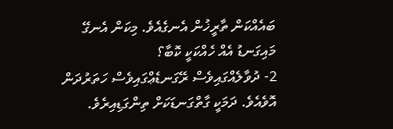ބައެއްކަން ތާރީޚުން އެނގެއެވެ. މިކަން އެނގޭ މައިގަނޑު އެއް ހެއްކަކީ ކޮބާ؟
2- ދުވާލެއްގައިވެސް ރޭގަނޑެޢްގައިވެސް ހަތަރުދަން އޮވެއެވެ. ދަމަކީ ގާތްގަނޑަކަށް ތިންގަޑިއިރެވެ.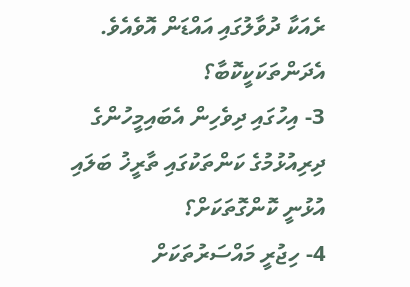ރެއަކާ ދުވާލުގައި އައްޑަން އޮވެއެވެ. އެދަންތަކަކީކޮބާ؟
3- އިހުގައި ދިވެހިން އެބައިމީހުންގެ ދިރިއުޅުމުގެ ކަންތަކުގައި ތާރީޚު ބަލައި އުޅުނީ ކޮންގޮތަކަށް؟
4- ހިޖުރީ މައްސަރުތަކަށް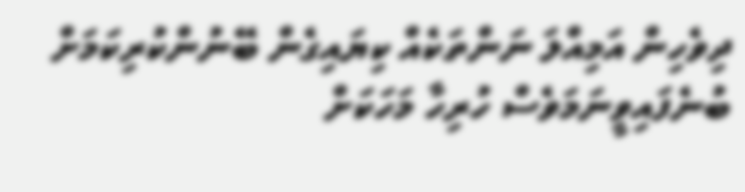ދިވެހިން އަމިއްލަ ނަންތަކެއް ކިޔައިގެން ބޭނުންކުރިކަމަށް ބުނެފައިވީނަމަވެސް ހުރިހާ މަހަކަށް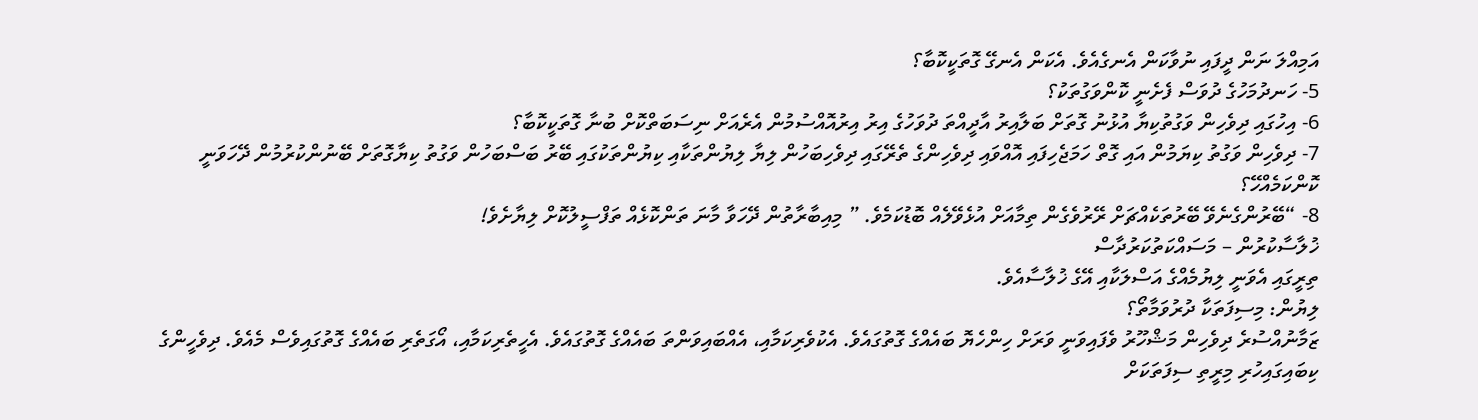އަމިއްލަ ނަން ދީފައި ނުވާކަން އެނގެއެވެ. އެކަން އެނގޭ ގޮތަކީކޮބާ؟
5- ހަނދުމަހުގެ ދުވަސް ފެށެނީ ކޮންވަގުތަކު؟
6- އިހުގައި ދިވެހިން ވަގުތުކިޔާ އުޅުނު ގޮތަށް ބަލާއިރު އާދީއްތަ ދުވަހުގެ އިރު އިރުއޮއްސުމުން އެރެއަށް ނިސަބަތްކޮށް ބުނާ ގޮތަކީކޮބާ؟
7- ދިވެހިން ވަގުތު ކިޔަމުން އައި ގޮތް ހަމަޖެހިފައި އޮއްވައި ދިވެހިންގެ ތެރޭގައި ދިވެހިބަހުން ލިޔާ ލިޔުންތަކާއި ކިޔުންތަކުގައި ބޭރު ބަސްބަހުން ވަގުތު ކިޔާގޮތަށް ބޭނުންކުރުމުން ދޭހަވަނީ ކޮންކަމެއްހޭ؟
8- “ބޭރުންގެނެވޭ ބޭރުތަކެއްޗަށް ރޭރުވެގެން ތިމާއަށް އުޅެވޭލެއް ބޮޑުކަމެވެ. ” މިއިބާރާތުން ދޭހަވާ މާނަ ތަންކޮޅެއް ތަފްސީލުކޮށް ލިޔާށެވެ!
ޚުލާސާކުރުން – މަސައްކަތުކަރުދާސް
ތިރީގައި އެވަނީ ލިޔުމެއްގެ އަސްލަކާއި އޭގެ ޚުލާސާއެވެ.
ލިޔުން: މިސިފަތަކާ ދުރުވަމާތޯ؟
ޒަމާނުއްސުރެ ދިވެހިން މަޝްހޫރު ވެފައިވަނީ ވަރަށް ހިންހެޔޮ ބައެއްގެ ގޮތުގައެވެ. އެކުވެރިކަމާއި، އެއްބައިވަންތަ ބައެއްގެ ގޮތުގައެވެ. އެހީތެރިކަމާއި، އޯގަތެރި ބައެއްގެ ގޮތުގައިވެސް މެއެވެ. ދިވެހީންގެ ކިބައިގައިހުރި މިރީތި ސިފަތަކަށް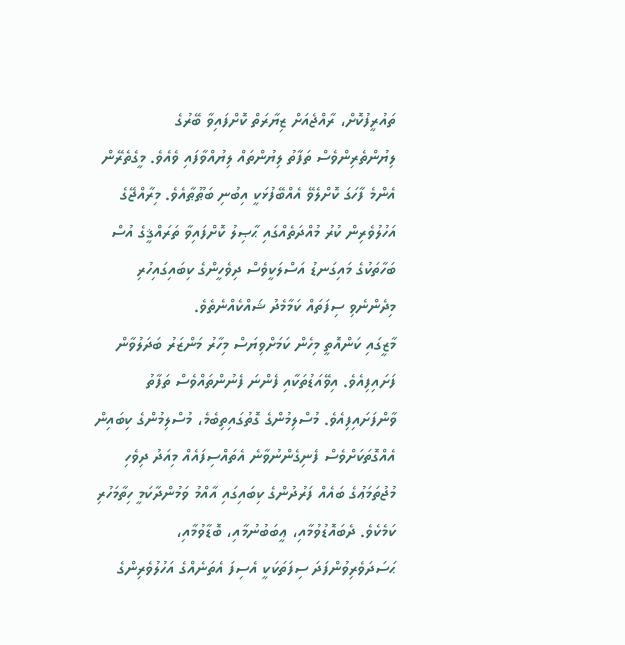ތައުރީފުކޮށް، ރާއްޖެއަށް ޒިޔާރަތް ކޮށްފައިވާ ބޭރުގެ ލިޔުންތެރިންވެސް ތަފާތު ލިޔުންތައް ލިޔުއްވާފައި ވެއެވެ. މީގެތެރޭން އެންމެ ފާހަގަ ކޮށްލެވޭ އެއްބޭފުޅަކީ އިބުނި ބަޠޫޠާއެވެ. މިރާއްޖޭގެ އަހުލުވެރިން ކުރު މުއްދަތެއްގައި ޙާޞިލު ކޮށްފައިވާ ތަރައްޤީގެ އުސް ބަހާތަކުގެ މައިގަނޑު އަސްލަކީވެސް ދިވެހީންގެ ކިބައިގައިހުރި މިދެންނެވި ސިފަތައް ކަމާމެދު ޝައްކެއްނެތެވެ.
މާޒީގައި ކަންއޮތީ މިހެން ކަމަށްވިޔަސް މިހާރު މަންޒަރު ބަދަލުވާން ފަށައިފިއެވެ. އިވޭއަޑުތަކާއި ފެންނަ ފެނުންތައްވެސް ތަފާތު ވާންފަށައިފިއެވެ. މުސްލިމުންގެ ގޮތުގައިތިބެމެ، މުސްލިމުންގެ ކިބައިން އެއްގޮތަކަށްވެސް ފެނިގެންނުވާނެ އެތައްސިފައެއް މިއަދު ދިވެހި މުޖުތަމަޢުގެ ބައެއް ފަރުދުންގެ ކިބައިގައި އާއްމު ވަމުންދާކަމީ ހިތާމަހުރި ކަމެކެވެ. ދެބައޮޑުވުމާއި، ޢީބަބުނުމާއި، ބޮޑާވުމާއި، ޙަސަދަވެރިވުންފަދަ ސިފަތަކަކީ އެސިފަ އެތަނެއްގެ އަހުލުވެރިންގެ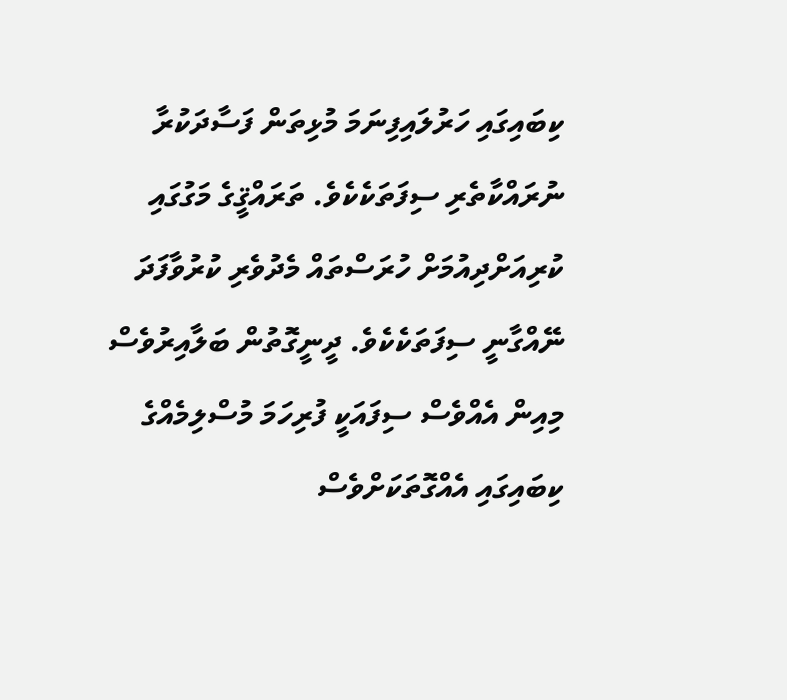ކިބައިގައި ހަރުލައިފިނަމަ މުޅިތަން ފަސާދަކުރާ ނުރައްކާތެރި ސިފަތަކެކެވެ. ތަރައްޤީގެ މަގުގައި ކުރިއަށްދިއުމަށް ހުރަސްތައް މެދުވެރި ކުރުވާފަދަ ނޭއްގާނީ ސިފަތަކެކެވެ. ދީނީގޮތުން ބަލާއިރުވެސް މިއިން އެއްވެސް ސިފައަކީ ފުރިހަމަ މުސްލިމެއްގެ ކިބައިގައި އެއްގޮތަކަށްވެސް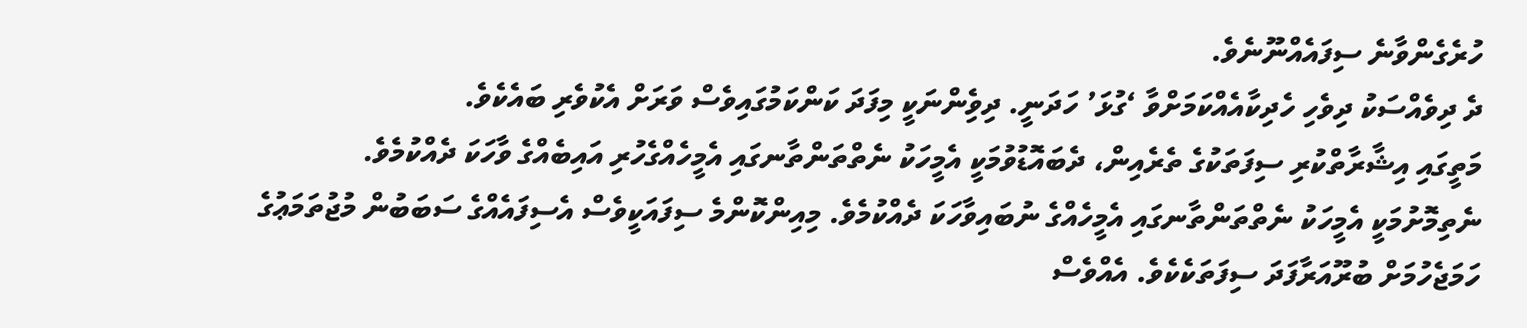ހުރެގެންވާނެ ސިފައެއްނޫނެވެ.
ދެ ދިވެއްސަކު ދިވެހި ހެދިކާއެއްކަމަށްވާ ‘ގުޅަ’ ހަދަނީ. ދިވެިންނަކީ މިފަދަ ކަންކަމުގައިވެސް ވަރަށް އެކުވެރި ބައެކެވެ.
މަތީގައި އިޝާރާތްކުރި ސިފަތަކުގެ ތެރެއިން، ދެބައޮޑުވުމަކީ އެމީހަކު ނެތްތަންތާނގައި އެމީހެއްގެހުރި އައިބެއްގެ ވާހަކަ ދެއްކުމެވެ. ނެތިމޮށުމަކީ އެމީހަކު ނެތްތަންތާނގައި އެމީހެއްގެ ނުބައިވާހަކަ ދެއްކުމެވެ. މިއިންކޮންމެ ސިފައަކީވެސް އެސިފައެއްގެ ސަބަބުން މުޖުތަމަޢުގެ ހަމަޖެހުމަށް ބުރޫއަރާފަދަ ސިފަތަކެކެވެ. އެއްވެސް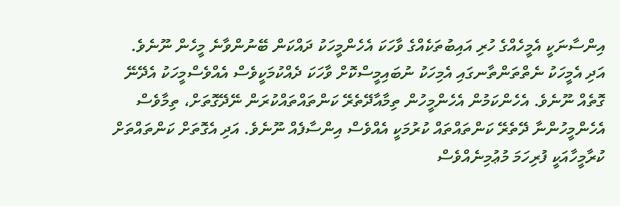އިންސާނަކީ އެމީހެއްގެ ހުރި އައިބުތަކެއްގެ ވާހަކަ އެހެންމީހަކު ދައްކަން ބޭނުންވާނެ މީހެން ނޫނެވެ. އަދި އެމީހަކު ނެތްތަންތާނގައި އެމިހަކު ނުބައިމީސްކޮށް ވާހަކަ ދެއްކުމަކީވެސް އެއްވެސްމީހަކު އެދޭނޭ ގޮތެއް ނޫނެވެ. އެހެންކަމުން އެހެންމީހުން ތިމާއާދޭތެރޭ ކަންތައްތައްކުރަން ނޭދޭގޮތަށް، ތިމާވެސް އެހެންމީހުންނާ ދޭތެރޭ ކަންތައްތައް ކުރުމަކީ އެއްވެސް އިންސާފެއް ނޫނެވެ. އަދި އެގޮތަށް ކަންތައްތަށް ކުރާމީހާއަކީ ފުރިހަމަ މުޢުމިނެއްވެސް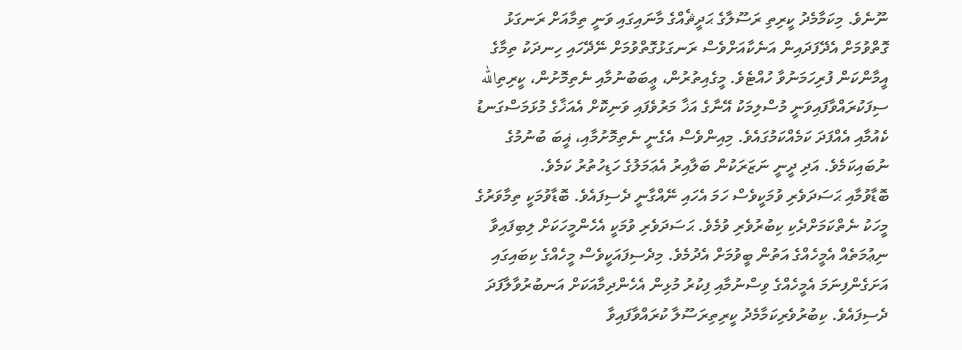ނޫނެވެ. މިކަމާމެދު ކީރިތި ރަސޫލާގެ ޙަދީޘެއްގެ މާނައިގައި ވަނީ ތިމާއަށް ރަނގަޅު ގޮތްވުމަށް އެދޭފަދައިން އަނެކާއަށްވެސް ރަނގަޅުގޮތްވުމަށް ނޭދޭހައި ހިނދަކު ތިމާގެ އީމާންކަން ފުރިހަމަނުވާ ހުއްޓެވެ. މީގެއިތުރުން، ޢީބަބުނުމާއި ނެތިމޮށުން، ކީރިތިالله ސިފަކުރައްވާފައިވަނީ މުސްލިމަކު އޭނާގެ އަޚާ މަރުވެފައި ވަނިކޮށް އެއަޚާގެ މުޅަމަސްގަނޑު ކެއުމާއި އެއްފަދަ ކަމެއްކަމުގައެވެ. މިއިންވެސް އެގެނީ ނެތިމޮށުމާއި، ޣީބަ ބުނުމުގެ ނުބައިކަމެވެ. އަދި ދީނީ ނަޒަރަކުން ބަލާއިރު އެޢަމަލުގެ ހަޑިހުތުރު ކަމެވެ.
ބޮޑާވުމާއި ޙަސަދަވެރި ވުމަކީވެސް ހަމަ އެހައި ނޭއްގާނީ ދެސިފައެވެ. ބޮޑާވުމަކީ ތިމާވަރުގެ މީހަކު ނެތްކަމަށްދެކި ކިބުރުވެރި ވުމެވެ. ޙަސަދަވެރި ވުމަކީ އެހެންމީހަކަށް ލިބިފައިވާ ނިޢުމަތެއް އެމީހެއްގެ އަތުން ބީވުމަށް އެދުމެވެ. މިދެސިފައަކީވެސް މީހެއްގެ ކިބައިގައި އަށަގެންފިނަމަ އެމީހެއްގެ ވިސްނުމާއި ފިކުރު މުޅިން އެހެންދިމާއަކަށް އަނބުރުވާލާފަދަ ދެސިފައެވެ. ކިބުރުވެރިކަމާމެދު ކީރިތިރަސޫލާ ކުރައްވާފައިވާ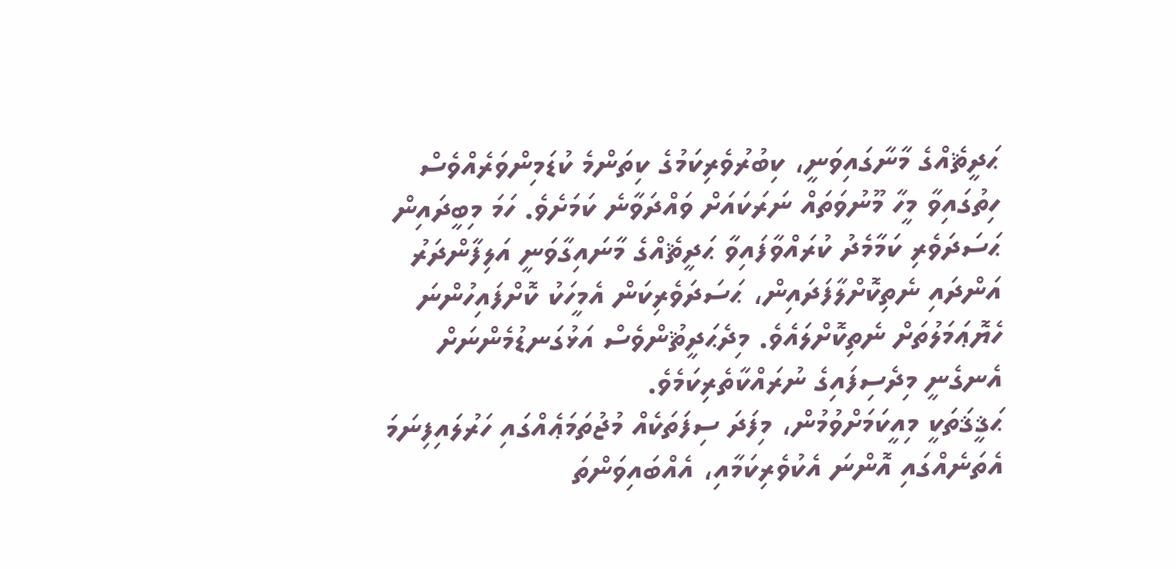ޙަދީޘެއްގެ މާނާގައިވަނީ، ކިބުރުވެރިކަމުގެ ކިތަންމެ ކުޑަމިންވަރެއްވެސް ހިތުގައިވާ މީހާ މޫނުވަތައް ނަރަކައަށް ވައްދަވާނެ ކަމަށެވެ. ހަމަ މިބީދައިން ޙަސަދަވެރި ކަމާމެދު ކުރައްވާފައިވާ ޙަދީޘެއްގެ މާނައިގާވަނީ އަލިފާންދަރު އަންދައި ނެތިކޮށްލާފަދައިން، ޙަސަދަވެރިކަން އެމީހަކު ކޮށްފައިހުންނަ ހެޔޮޢަމަލުތަށް ނެތިކޮށްލައެވެ. މިދެޙަދީޘުންވެސް އަޅުގަނޑުމެންނަށް އެނގެނީ މިދެސިފައިގެ ނުރައްކާތެރިކަމެވެ.
ޙަޤީޤަތަކީ މިއީކަމަށްވުމުން، މިފަދަ ސިފަތަކެއް މުޖުތަމަޢެއްގައި ހަރުލައިފިނަމަ އެތަނެއްގައި އޮންނަ އެކުވެރިކަމާއި، އެއްބައިވަންތަ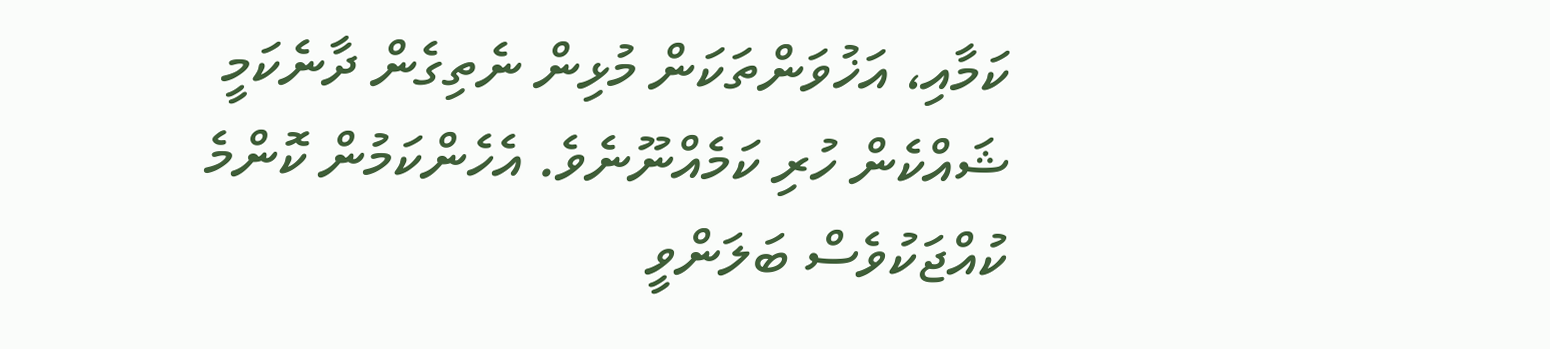ކަމާއި، އަޚުވަންތަކަން މުޅިން ނެތިގެން ދާނެކަމީ ޝައްކެން ހުރި ކަމެއްނޫނެވެ. އެހެންކަމުން ކޮންމެ ކުއްޖަކުވެސް ބަލަންވީ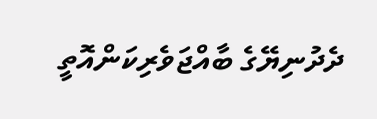ދެދުނިޔޭގެ ބާއްޖަވެރިކަންއޮތީ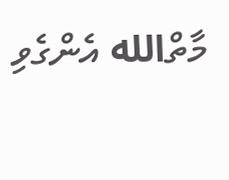މާތްالله އެންގެވި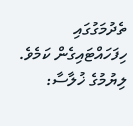ތެދުމަގުގައި ހިފަހައްޓައިގެން ކަމެވެ.
ލިޔުމުގެ ޚުލާސާ: